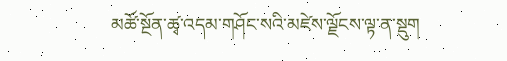མཚོ་སྔོན་ཚྭ་འདམ་གཤོང་སའི་མཛེས་ལྗོངས་ལྟ་ན་སྡུག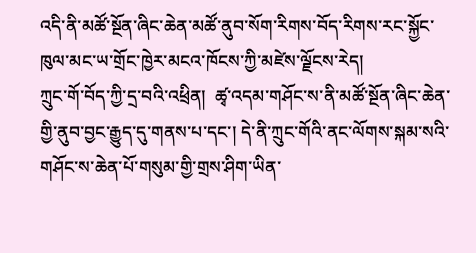འདི་ནི་མཚོ་སྔོན་ཞིང་ཆེན་མཚོ་ནུབ་སོག་རིགས་བོད་རིགས་རང་སྐྱོང་ཁུལ་མང་ཡ་གྲོང་ཁྱེར་མངའ་ཁོངས་ཀྱི་མཛེས་ལྗོངས་རེད།
ཀྲུང་གོ་བོད་ཀྱི་དྲ་བའི་འཕྲིན།  ཚྭ་འདམ་གཤོང་ས་ནི་མཚོ་སྔོན་ཞིང་ཆེན་གྱི་ནུབ་བྱང་རྒྱུད་དུ་གནས་པ་དང་། དེ་ནི་ཀྲུང་གོའི་ནང་ལོགས་སྐམ་སའི་གཤོང་ས་ཆེན་པོ་གསུམ་གྱི་གྲས་ཤིག་ཡིན་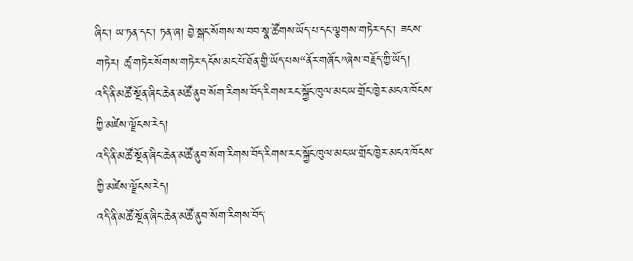ཞིང་། ཡ་ཏན་དང་། ཏན་ཞ། བྱེ་སྒང་སོགས་ས་བབ་སྣ་ཚོགས་ཡོད་པ་དང་ལྕགས་གཏེར་དང་། ཟངས་གཏེར། ཚྭ་གཏེར་སོགས་གཏེར་དངོས་མང་པོ་ཐོན་གྱི་ཡོད་པས“ནོར་གཞོང”ཞེས་བརྗོད་ཀྱི་ཡོད།
འདི་ནི་མཚོ་སྔོན་ཞིང་ཆེན་མཚོ་ནུབ་སོག་རིགས་བོད་རིགས་རང་སྐྱོང་ཁུལ་མང་ཡ་གྲོང་ཁྱེར་མངའ་ཁོངས་ཀྱི་མཛེས་ལྗོངས་རེད།
འདི་ནི་མཚོ་སྔོན་ཞིང་ཆེན་མཚོ་ནུབ་སོག་རིགས་བོད་རིགས་རང་སྐྱོང་ཁུལ་མང་ཡ་གྲོང་ཁྱེར་མངའ་ཁོངས་ཀྱི་མཛེས་ལྗོངས་རེད།
འདི་ནི་མཚོ་སྔོན་ཞིང་ཆེན་མཚོ་ནུབ་སོག་རིགས་བོད་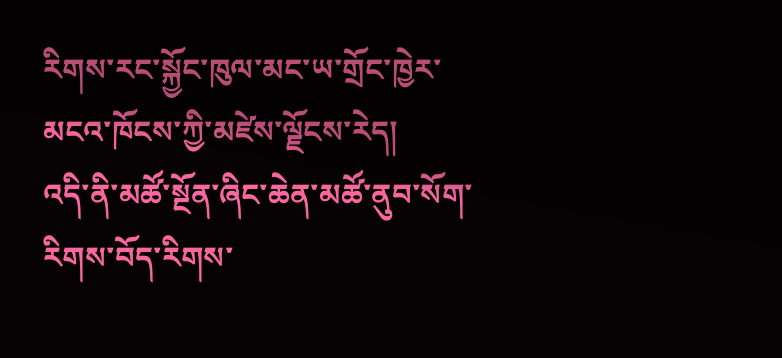རིགས་རང་སྐྱོང་ཁུལ་མང་ཡ་གྲོང་ཁྱེར་མངའ་ཁོངས་ཀྱི་མཛེས་ལྗོངས་རེད།
འདི་ནི་མཚོ་སྔོན་ཞིང་ཆེན་མཚོ་ནུབ་སོག་རིགས་བོད་རིགས་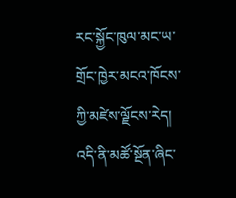རང་སྐྱོང་ཁུལ་མང་ཡ་གྲོང་ཁྱེར་མངའ་ཁོངས་ཀྱི་མཛེས་ལྗོངས་རེད།
འདི་ནི་མཚོ་སྔོན་ཞིང་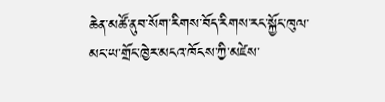ཆེན་མཚོ་ནུབ་སོག་རིགས་བོད་རིགས་རང་སྐྱོང་ཁུལ་མང་ཡ་གྲོང་ཁྱེར་མངའ་ཁོངས་ཀྱི་མཛེས་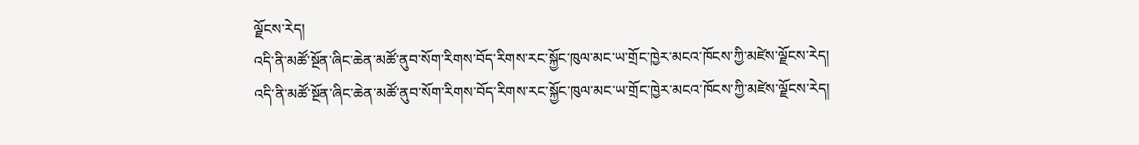ལྗོངས་རེད།
འདི་ནི་མཚོ་སྔོན་ཞིང་ཆེན་མཚོ་ནུབ་སོག་རིགས་བོད་རིགས་རང་སྐྱོང་ཁུལ་མང་ཡ་གྲོང་ཁྱེར་མངའ་ཁོངས་ཀྱི་མཛེས་ལྗོངས་རེད།
འདི་ནི་མཚོ་སྔོན་ཞིང་ཆེན་མཚོ་ནུབ་སོག་རིགས་བོད་རིགས་རང་སྐྱོང་ཁུལ་མང་ཡ་གྲོང་ཁྱེར་མངའ་ཁོངས་ཀྱི་མཛེས་ལྗོངས་རེད།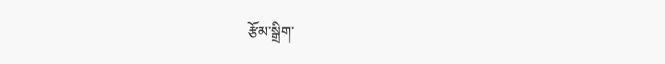རྩོམ་སྒྲིག་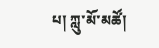པ། ཀླུ་མོ་མཚོ།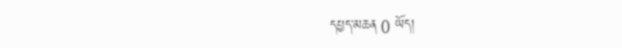དཔྱད་མཆན 0 ཡོད།